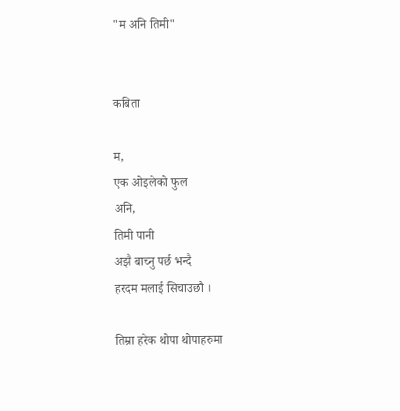"म अनि तिमी"


कबिता

म,
एक ओइलेको फुल
अनि,
तिमी पानी
अझै बाच्नु पर्छ भन्दै
हरदम मलाई सिचाउछौ ।

तिम्रा हरेक थोपा थोपाहरुमा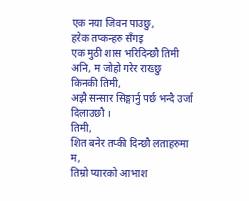एक नया जिवन पाउछु,
हरेक तप्कन्हरु सँगइ
एक मुठी शास भरिदिन्छौ तिमी
अनि, म जोहो गरेर राख्छु
किनकी तिमी,
अझै सन्सार सिङ्गार्नु पर्छ भन्दै उर्जा दिलाउछौ ।
तिमी,
शित बनेर तप्की दिन्छौ लताहरुमा
म,
तिम्रो प्यारको आभाश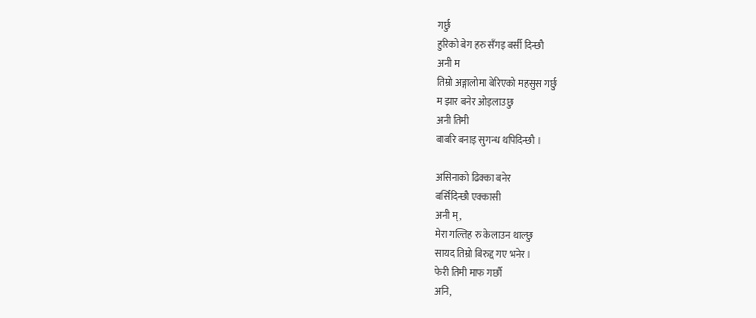गर्छु
हुरिको बेग हरु सँगइ बर्सी दिन्छौ
अनी म
तिम्रो अङ्गालोमा बेरिएको महसुस गर्छु
म झार बनेर ओइलाउछु
अनी तिमी
बाबरि बनाइ सुगन्ध थपिदिन्छौ ।

असिनाको ढिक्का बनेर
बर्सिदिन्छौ एक्कासी
अनी म्,
मेरा गल्तिह रु केलाउन थाल्छु
सायद तिम्रो बिरुद्द गए भनेर ।
फेरी तिमी माफ गर्छौ
अनि,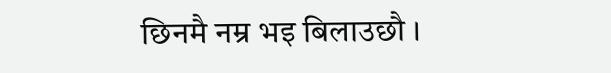छिनमै नम्र भइ बिलाउछौ ।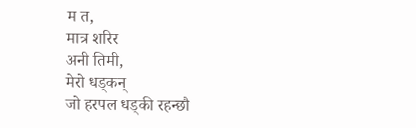म त,
मात्र शरिर
अनी तिमी,
मेरो धड्कन्
जो हरपल धड्की रहन्छौ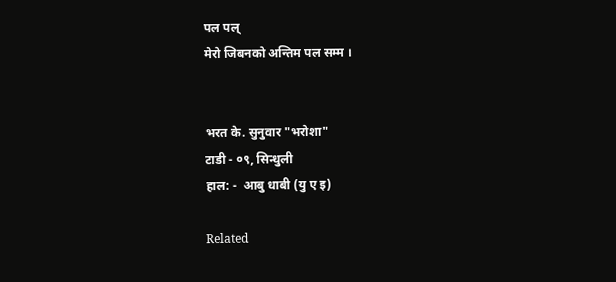पल पल्
मेरो जिबनको अन्तिम पल सम्म ।


भरत के. सुनुवार "भरोशा"
टाडी - ०९, सिन्धुली
हाल: -  आबु धाबी (यु ए इ)

Related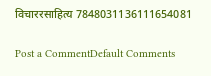विचाररसाहित्य 7848031136111654081

Post a CommentDefault Comments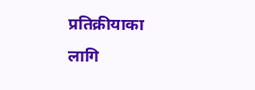प्रतिक्रीयाका लागि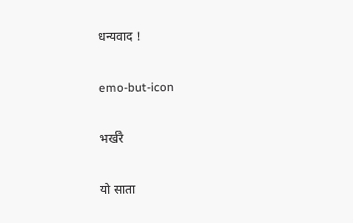धन्यवाद !

emo-but-icon

भर्खरै

यो साता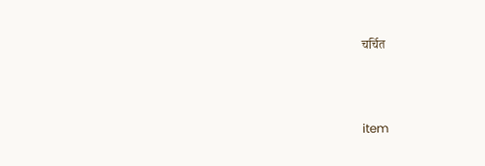चर्चित



item